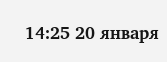14:25 20 января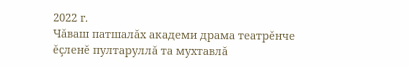2022 г.
Чăваш патшалăх академи драма театрĕнче ĕçленĕ пултаруллă та мухтавлă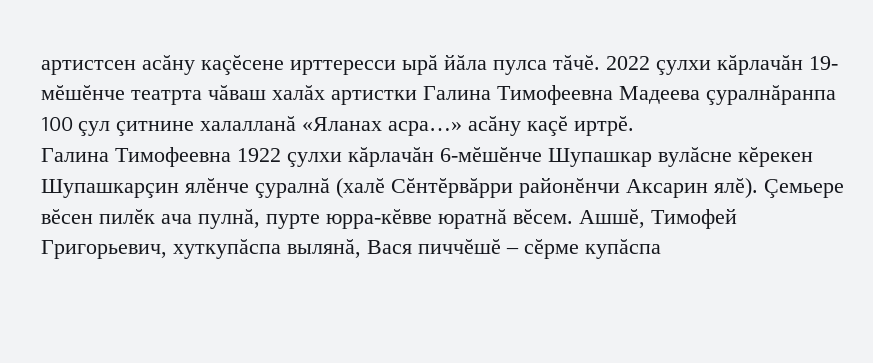артистсен асăну каçĕсене ирттересси ырă йăла пулса тăчĕ. 2022 çулхи кăрлачăн 19-мĕшĕнче театрта чăваш халăх артистки Галина Тимофеевна Мадеева çуралнăранпа 100 çул çитнине халалланă «Яланах асра…» асăну каçĕ иртрĕ.
Галина Тимофеевна 1922 çулхи кăрлачăн 6-мĕшĕнче Шупашкар вулăсне кĕрекен Шупашкарçин ялĕнче çуралнă (халĕ Сĕнтĕрвăрри районĕнчи Аксарин ялĕ). Çемьере вĕсен пилĕк ача пулнă, пурте юрра-кĕвве юратнă вĕсем. Ашшĕ, Тимофей Григорьевич, хуткупăспа вылянă, Вася пиччĕшĕ – сĕрме купăспа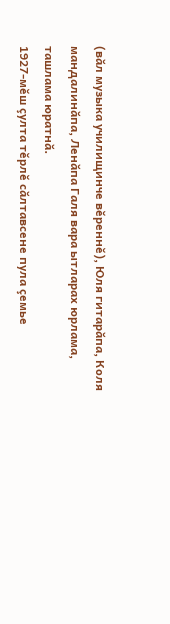(вăл музыка училищинче вĕреннĕ), Юля гитарăпа, Коля мандалинăпа, Ленăпа Галя вара ытларах юрлама, ташлама юратнă.
1927-мĕш çулта тĕрлĕ сăлтавсене пула çемье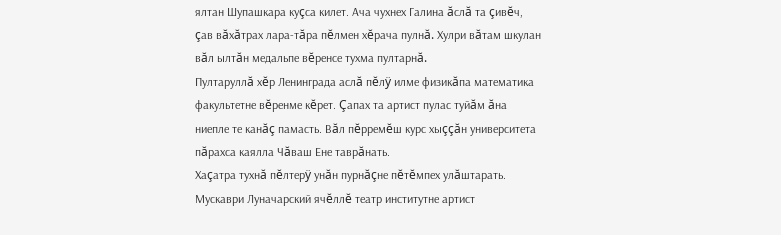ялтан Шупашкара куçса килет. Ача чухнех Галина ăслă та çивĕч, çав вăхăтрах лара-тăра пĕлмен хĕрача пулнă. Хулри вăтам шкулан вăл ылтăн медальпе вĕренсе тухма пултарнă.
Пултаруллă хĕр Ленинграда аслă пĕлÿ илме физикăпа математика факультетне вĕренме кĕрет. Çапах та артист пулас туйăм ăна ниепле те канăç памасть. Вăл пĕрремĕш курс хыççăн университета пăрахса каялла Чăваш Ене таврăнать.
Хаçатра тухнă пĕлтерÿ унăн пурнăçне пĕтĕмпех улăштарать. Мускаври Луначарский ячĕллĕ театр институтне артист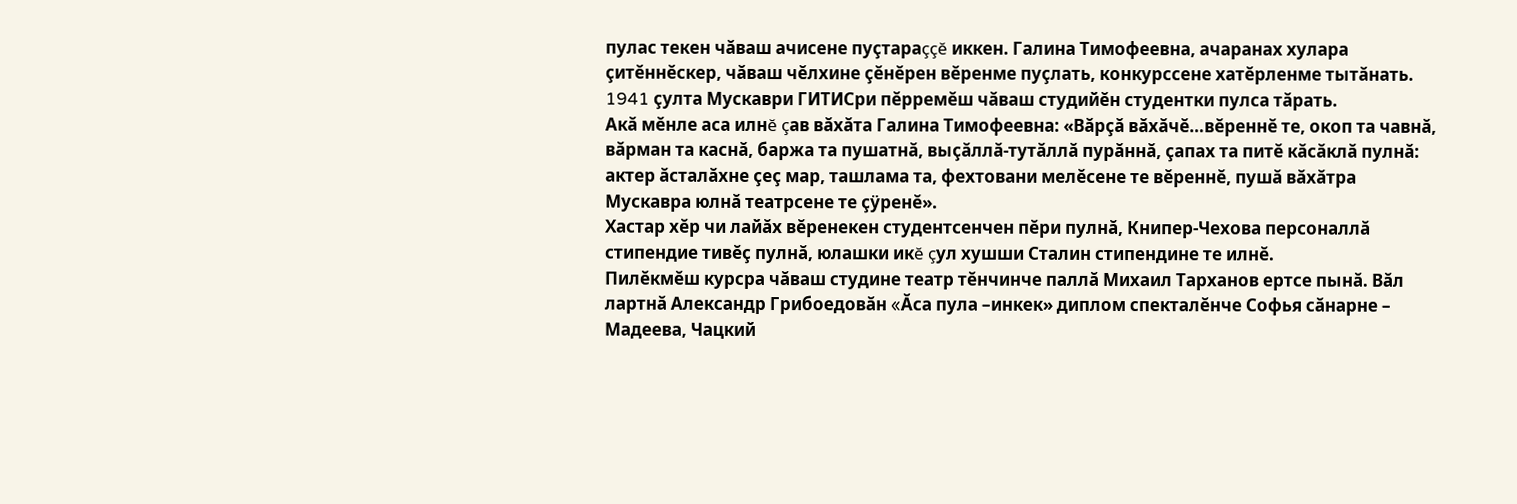пулас текен чăваш ачисене пуçтараççĕ иккен. Галина Тимофеевна, ачаранах хулара çитĕннĕскер, чăваш чĕлхине çĕнĕрен вĕренме пуçлать, конкурссене хатĕрленме тытăнать.
1941 çулта Мускаври ГИТИСри пĕрремĕш чăваш студийĕн студентки пулса тăрать.
Акă мĕнле аса илнĕ çав вăхăта Галина Тимофеевна: «Вăрçă вăхăчĕ…вĕреннĕ те, окоп та чавнă, вăрман та каснă, баржа та пушатнă, выçăллă-тутăллă пурăннă, çапах та питĕ кăсăклă пулнă: актер ăсталăхне çеç мар, ташлама та, фехтовани мелĕсене те вĕреннĕ, пушă вăхăтра Мускавра юлнă театрсене те çÿренĕ».
Хастар хĕр чи лайăх вĕренекен студентсенчен пĕри пулнă, Книпер-Чехова персоналлă стипендие тивĕç пулнă, юлашки икĕ çул хушши Сталин стипендине те илнĕ.
Пилĕкмĕш курсра чăваш студине театр тĕнчинче паллă Михаил Тарханов ертсе пынă. Вăл лартнă Александр Грибоедовăн «Ăса пула –инкек» диплом спекталĕнче Софья сăнарне – Мадеева, Чацкий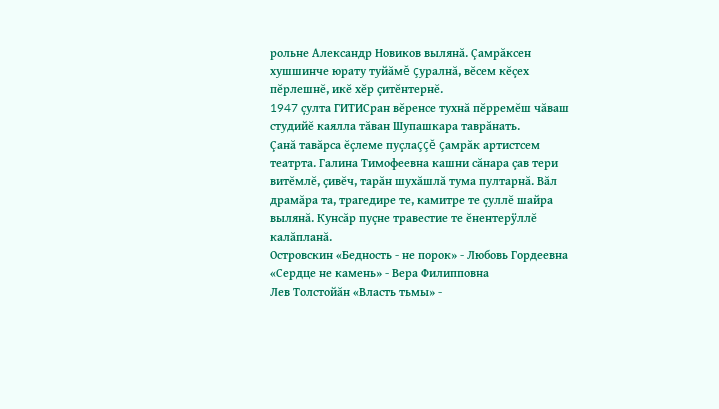рольне Александр Новиков вылянă. Çамрăксен хушшинче юрату туйăмĕ çуралнă, вĕсем кĕçех пĕрлешнĕ, икĕ хĕр çитĕнтернĕ.
1947 çулта ГИТИСран вĕренсе тухнă пĕрремĕш чăваш студийĕ каялла тăван Шупашкара таврăнать.
Çанă тавăрса ĕçлеме пуçлаççĕ çамрăк артистсем театрта. Галина Тимофеевна кашни сăнара çав тери витĕмлĕ, çивĕч, тарăн шухăшлă тума пултарнă. Вăл драмăра та, трагедире те, камитре те çуллĕ шайра вылянă. Кунсăр пуçне травестие те ĕнентерÿллĕ калăпланă.
Островскин «Бедность - не порок» - Любовь Гордеевна
«Сердце не камень» - Вера Филипповна
Лев Толстойăн «Власть тьмы» -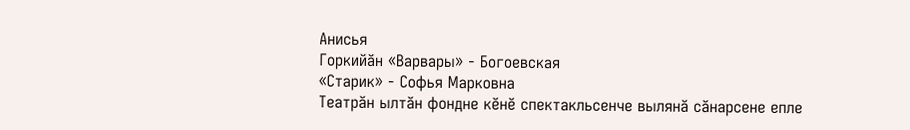Анисья
Горкийăн «Варвары» - Богоевская
«Старик» - Софья Марковна
Театрăн ылтăн фондне кĕнĕ спектакльсенче вылянă сăнарсене епле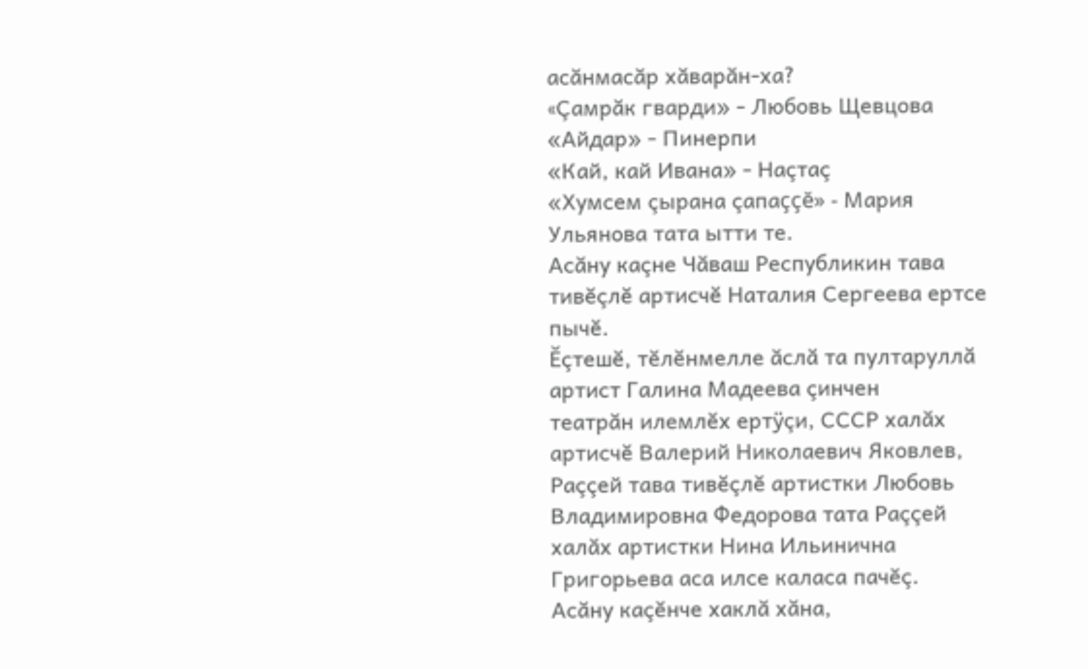асăнмасăр хăварăн-ха?
«Çамрăк гварди» - Любовь Щевцова
«Айдар» - Пинерпи
«Кай, кай Ивана» - Наçтаç
«Хумсем çырана çапаççĕ» - Мария Ульянова тата ытти те.
Асăну каçне Чăваш Республикин тава тивĕçлĕ артисчĕ Наталия Сергеева ертсе пычĕ.
Ĕçтешĕ, тĕлĕнмелле ăслă та пултаруллă артист Галина Мадеева çинчен
театрăн илемлĕх ертÿçи, СССР халăх артисчĕ Валерий Николаевич Яковлев, Раççей тава тивĕçлĕ артистки Любовь Владимировна Федорова тата Раççей халăх артистки Нина Ильинична Григорьева аса илсе каласа пачĕç.
Асăну каçĕнче хаклă хăна,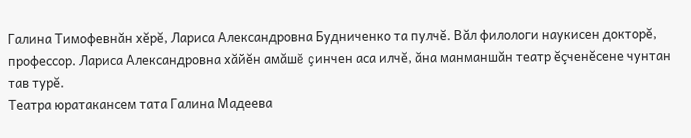Галина Тимофевнăн хĕрĕ, Лариса Александровна Будниченко та пулчĕ. Вăл филологи наукисен докторĕ, профессор. Лариса Александровна хăйĕн амăшĕ çинчен аса илчĕ, ăна манманшăн театр ĕçченĕсене чунтан тав турĕ.
Театра юратакансем тата Галина Мадеева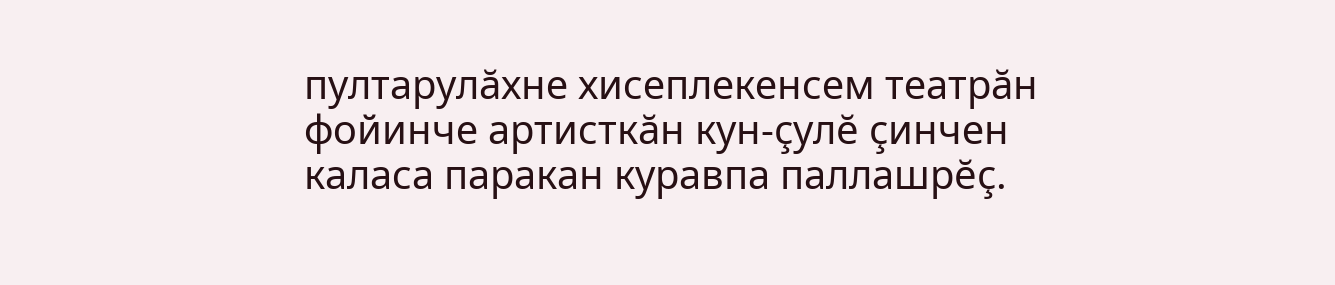пултарулăхне хисеплекенсем театрăн фойинче артисткăн кун-çулĕ çинчен каласа паракан куравпа паллашрĕç.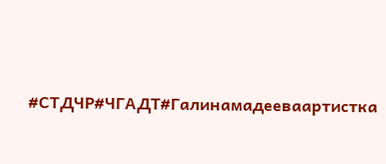#СТДЧР#ЧГАДТ#Галинамадееваартистка